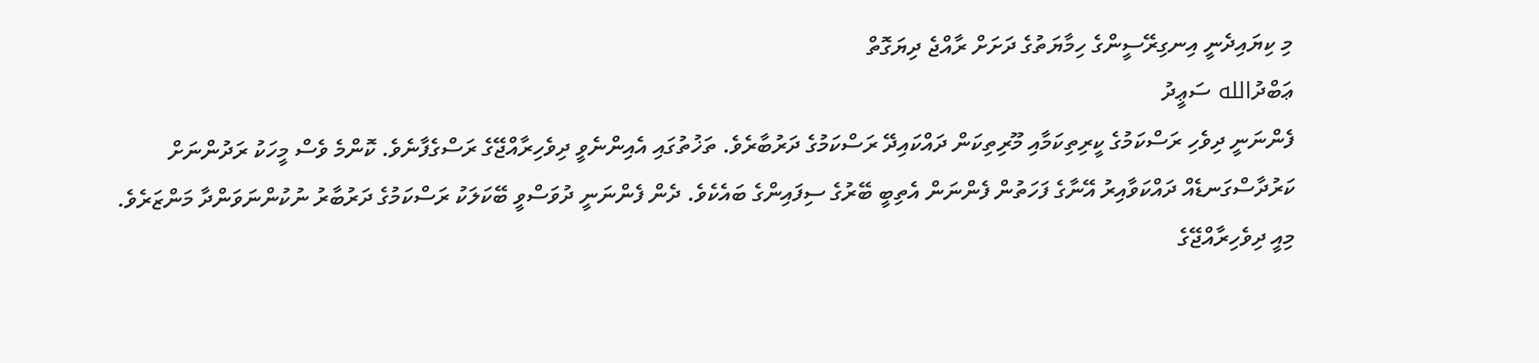މި ކިޔައިދެނީ އިނގިރޭސީންގެ ހިމާޔަތުގެ ދަށަށް ރާއްޖެ ދިޔަގޮތް
ޢަބްދުالله ސަޢީދު
ފެންނަނީ ދިވެހި ރަސްކަމުގެ ކީރިތިކަމާއި މޫރިތިކަން ދައްކައިދޭ ރަސްކަމުގެ ދަރުބާރެވެ. ތަޚުތުގައި އެއިންނެވީ ދިވެހިރާއްޖޭގެ ރަސްގެފާނެވެ. ކޮންމެ ވެސް މީހަކު ރަދުންނަށް ކަރުދާސްގަނޑެއް ދައްކަވާއިރު އޭނާގެ ފަހަތުން ފެންނަން އެތިބީ ބޭރުގެ ސިފައިންގެ ބައެކެވެ. ދެން ފެންނަނީ ދުވަސްވީ ބޭކަލަކު ރަސްކަމުގެ ދަރުބާރު ނުކުންނަވަންދާ މަންޒަރެވެ.
މިއީ ދިވެހިރާއްޖޭގެ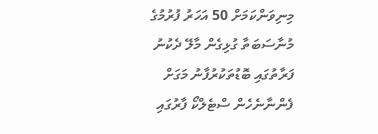މިނިވަންކަމަށް 50 އަހަރު ފުރުމުގެ މުނާސަބަތާ ގުޅިގެން މާލޭ ދެކުނު ފަރާތުގައި ބޮޑުތަކުރުފާނު މަގަށް ފެންނާނެހެން ސްޓެލްކޯ ފާރުގައި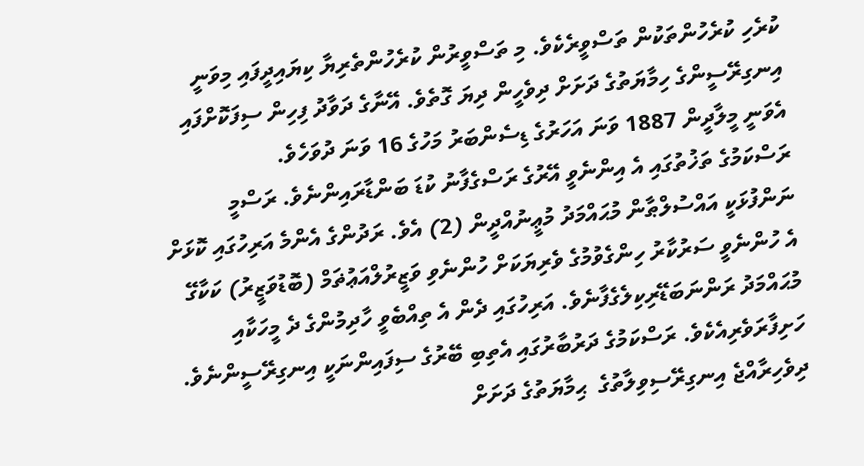ކުރެހި ކުރެހުންތަކުން ތަސްވީރެކެވެ. މި ތަސްވީރުން ކުރެހުންތެރިޔާ ކިޔައިދީފައި މިވަނީ އިނގިރޭސީންގެ ހިމާޔަތުގެ ދަށަށް ދިވެހީން ދިޔަ ގޮތެވެ. އޭނާގެ ދަވާދު ފިހިން ސިފަކޮށްފައި އެވަނީ މީލާދީން 1887 ވަނަ އަހަރުގެ ޑިސެންބަރު މަހުގެ 16 ވަނަ ދުވަހެވެ.
ރަސްކަމުގެ ތަޚުތުގައި އެ އިންނެވީ އޭރުގެ ރަސްގެފާނު ކުޑަ ބަންޑާރައިންނެވެ. ރަސްމީ ނަންފުޅަކީ އައްސުލްޠާން މުޙައްމަދު މުޢީނުއްދީން (2) އެވެ. ރަދުންގެ އެންމެ އަރިހުގައި ކޮޅަށް އެ ހުންނެވީ ސަރުކާރު ހިންގެވުމުގެ ވެރިޔަކަށް ހުންނެވި ވަޒީރުލްއަޢުޡަމް (ބޮޑުވަޒީރު) ކަކާގޭ މުޙައްމަދު ރަންނަބަޑޭރިކިލެގެފާނެވެ. އަރިހުގައި ދެން އެ ތިއްބެވީ ހާދިމުންގެ ދެ މީހަކާއި ހަށިފާރަވެރިއެކެވެ. ރަސްކަމުގެ ދަރުބާރުގައި އެތިބި ބޭރުގެ ސިފައިންނަކީ އިނގިރޭސީންނެވެ.
ދިވެހިރާއްޖެ އިނގިރޭސިވިލާތުގެ  ޙިމާޔަތުގެ ދަށަށް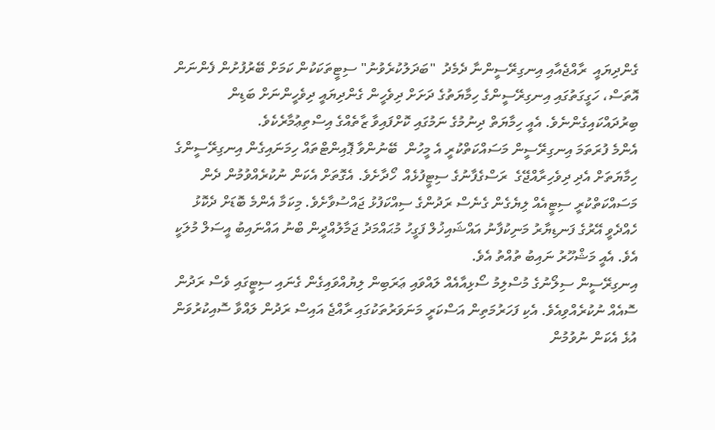ގެންދިޔައީ  ރާއްޖެއާއި އިނގިރޭސީންނާ ދެމެދު  "ބަދަލުކުރެވުނު" ސިޓީތަކަކުން ކަމަށް ބޭރުފުށުން ފެންނަން އޮތަސް، ހަގީގަތުގައި އިނގިރޭސީންގެ ހިމާޔަތުގެ ދަށަށް ދިވެހީން ގެންދިޔައީ ދިވެހީންނަށް ބަޑިން ބިރުދައްކައިގެންނެވެ. އެއީ ހިމާޔަތް ދިނުމުގެ ނަމުގައި ކޮށްފައިވާ ޒާތެއްގެ އިސްތިޢުމާރެކެވެ.
އެންމެ ފުރަތަމަ އިނގިރޭސީން މަސައްކަތްކުރީ އެ މީހުން  ބޭނުންވާ ޕޮއިންޓްތައް ހިމަނައިގެން އިނގިރޭސީންގެ ހިމާޔަތަށް އެދި ދިވެހިރާއްޖޭގެ  ރަސްގެފާނުގެ ސިޓީފުޅެއް  ހޯދާށެވެ. އެގޮތަށް އެކަން ނުކުރެއްވުމުން ދެން މަސައްކަތްކުރީ ސިޓީއެއް ލިޔެގެން ގެނެސް ރަދުންގެ ސިއްކަފުޅު ޖައްސުވާށެވެ. މިކަމާ އެންމެ ބޮޑަށް ދެކޮޅު ހެއްދެވީ އޭރުގެ ފަނޑިޔާރު މަނިކުފާނު އައްޝައިޚުލް ފަގީހު މުޙައްމަދު ޖަމާލުއްދީން ބްނު އައްނައިބު އީސަލް މުލަކީ އެވެ. އެއީ މަޝްހޫރު ނައިބު ތުއްތު އެވެ.
އިނގިރޭސީން ސިލޯނުގެ މުސްލިމު ސޯޅިއާއެއް ލައްވައި ޢަރަބިން ލިޔުއްވައިގެން ގެނައި ސިޓީގައި ވެސް ރަދުން ސޮއެއް ނުކުރެއްވިއެވެ. އެކި ފަހަރުމަތިން އަސްކަރީ މަނަވަރުތަކުގައި ރާއްޖެ އައިސް ރަދުން ލައްވާ ސޮއިކުރުވަން އުޅެ އެކަން ނުވުމުން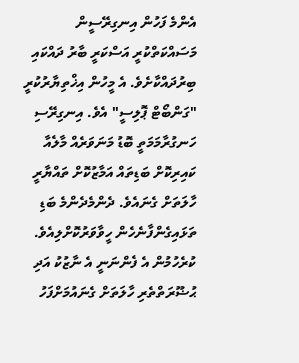އެންމެ ފަހުން އިނގިރޭސީން މަސައްކަތްކުރީ އަސްކަރީ ބާރު ދައްކައި ބިރުދައްކާށެވެ. އެ މީހުން އިޚްތިޔާރުކުރީ "ގަންބޯޓް ޕޮލިސީ" އެވެ. އިނގިރޭސި ހަނގުރާމަމަތީ ބޮޑު މަނަވަރެއް މާލެއާ ކައިރިކޮށް ބަޑިތައް އަމާޒުކޮށް ތައްޔާރީ ހާލަތަށް ގެނައެވެ. ދެންމެދެންމެ ބަޑި ތަޅައިގެންފާނެހެން ހީވާވަރުކޮށްލިއެވެ.
ކުރެހުމުން އެ ފެންނަނީ އެ ނާޒުކު އަދި ޙުޟޫރަތްތެރި ހާލަތަށް ގެނައުމަށްފަހު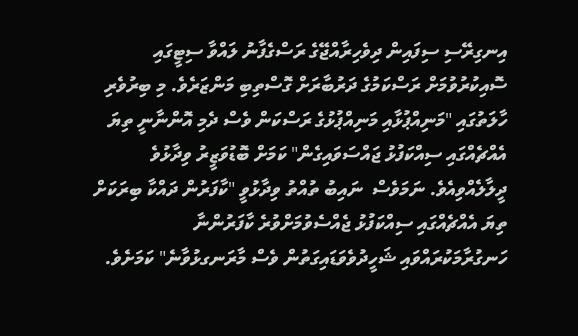އިނގިރޭސި ސިފައިން ދިވެހިރާއްޖޭގެ ރަސްގެފާނު ލައްވާ ސިޓީގައި ސޮއިކުރުވުމަށް ރަސްކަމުގެ ދަރުބާރަށް ގޮސްތިބި މަންޒަރެވެ. މި ބިރުވެރި ހާލަތުގައި "މަނިއްޕުޅާއި މަނިއްޕުޅުގެ ރަސްކަން ވެސް ދެމި އޮންނާނީ ތިޔަ އެއްޗެއްގައި ސިއްކަފުޅު ޖައްސަވައިގެން" ކަމަށް ބޮޑުވަޒީރު ވިދާޅުވެ ދީލާލެއްވިއެވެ. ނަމަވެސް  ނައިބު ތުއްތު ވިދާޅުވީ "ކާފަރުން ދައްކާ ބިރަކަށް ތިޔަ އެއްޗެއްގައި ސިއްކަފުޅު ޖެއްސެވުމަށްވުރެ ކާފަރުންނާ ހަނގުރާމަކުރައްވައި ޝަހީދުވެވަޑައިގަތުން ވެސް މާރަނގޅުވާނެ" ކަމަށެވެ.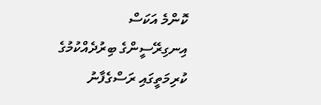ކޮންމެ އަކަސް އިނގިރޭސީންގެ ބިރުދެއްކުމުގެ ކުރިމަތީގައި ރަސްގެފާނު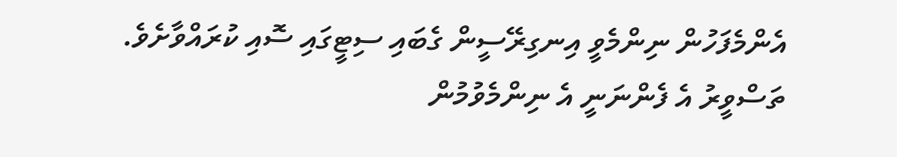އެންމެފަހުން ނިންމެވީ އިނގިރޭސީން ގެބައި ސިޓީގައި ސޮއި ކުރައްވާށެވެ.
ތަސްވީރު އެ ފެންނަނީ އެ ނިންމެވުމުން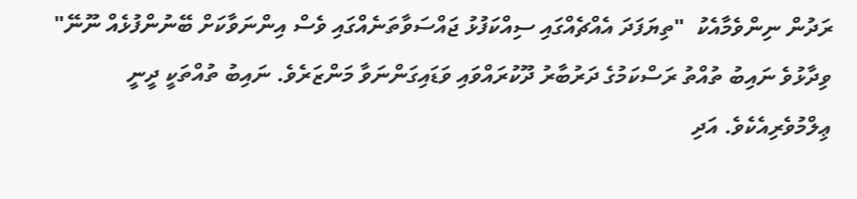ރަދުން ނިންވެމާއެކު  "ތިޔަފަދަ އެއްޗެއްގައި ސިއްކަފުޅު ޖައްސަވާތަނެއްގައި ވެސް އިންނަވާކަށް ބޭނުންފުޅެއް ނޫނޭ" ވިދާޅުވެ ނައިބު ތުއްތު ރަސްކަމުގެ ދަރުބާރު ދޫކުރައްވައި ވަޑައިގަންނަވާ މަންޒަރެވެ. ނައިބު ތުއްތަކީ ދީނީ ޢިލްމުވެރިއެކެވެ. އަދި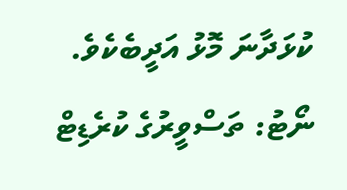ކުޅަދާނަ މޮޅު އަދީބެކެވެ.
ނޯޓު: ތަސްވީރުގެ ކުރެޑިޓް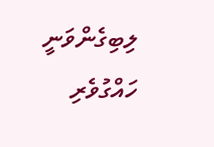ލިބިގެންވަނީ ހައްގުވެރި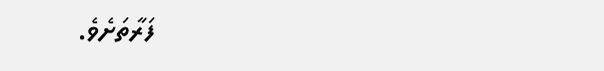ފަރާތަށެވެ.